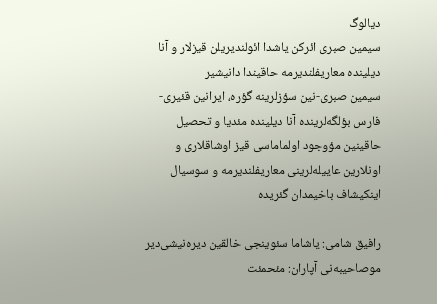دیالوگ
سیمین صبری ائرکن یاشدا ائولندیریلن قیزلار و آنا دیلینده معاریفلندیرمه حاقیندا دانیشیر
سیمین صبری-نین سؤزلرینه گؤره، ایرانین قئیری-فارس بؤلگەلرینده آنا دیلینده مئدیا و تحصیل حاقینین مؤوجود اولماماسی قیز اوشاقلاری و اونلارین عاییلەلرینی معاریفلندیرمه و سوسیال اینکیشاف باخیمدان گئریده

رافیق شامی: یاشاما سئوینجی خالقین دیره‌نیشی‌دیر
موصاحیبه‌نی آپاران: مئحمئت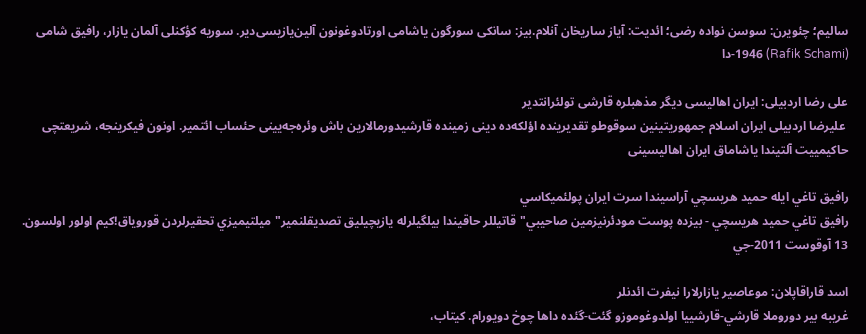سالیم؛ چئویرن: سوسن نواده رضی؛ ائدیت: آیاز ساریخان آنلام.بیز: سانکی سورگون یاشامی اورتادوغونون آلین‌یازیسی‌دیر. سوریه کؤکنلی آلمان یازار، رافیق شامی (Rafik Schami) 1946-دا

علی رضا اردبیلی: ایران اهالیسی دیگر مذهبلره قارشی تولئرانتدیر
 علیرضا اردبیلی ایران اسلام جمهوریتینین سوقوطو تقدیرینده اؤلکەده دینی زمینده قارشیدورمالارین باش وئرەجەیینی حئساب ائتمیر. اونون فیکرینجه، شریعتچی حاکیمییت آلتیندا یاشاماق ایران اهالیسینی

رافيق تاغي ايله حميد هريسچي آراسيندا سرت ايران پولئميکاسي
رافيق تاغي حميد هريسچي - بيزده پوست مودئرنيزمين صاحيبي"قاتيللر حاقيندا بيلگيلرله يازيچيليق تصديقلنمير"ميلتيميزي تحقيرلردن قوروياق!کيم اولور اولسون.     13 آوقوست 2011-جي

اسد قاراقاپلان: موعاصير يازارلارا نيفرت ائدنلر
غريبه بير دوروملا قارشي-قارشييا اولدوغوموزو گئت-گئده داها چوخ دويورام. کيتاب،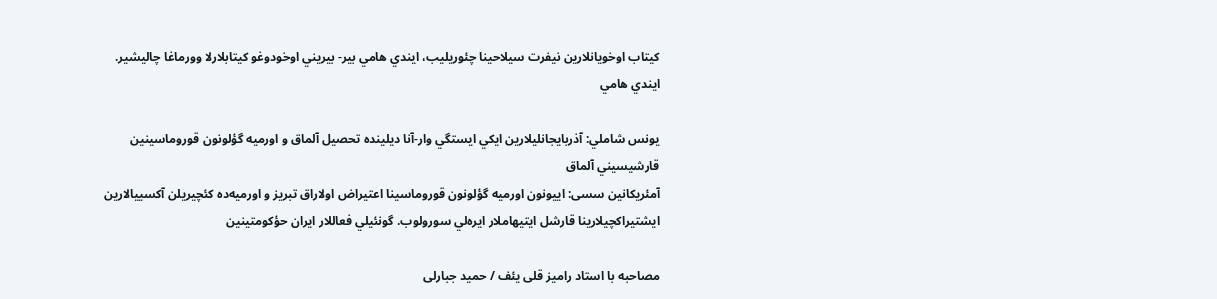کيتاب اوخويانلارين نيفرت سيلاحينا چئوريليب، ايندي هامي بير- بيريني اوخودوغو کيتابلارلا وورماغا چاليشير. ايندي هامي

يونس شاملي: آذربايجانليلارين ايکي ايستگي وار-آنا ديلينده تحصيل آلماق و اورميه گؤلونون قوروماسينين قارشيسيني آلماق
آمئریکانین سسی: اييونون اورميه گؤلونون قوروماسينا اعتيراض اولاراق تبريز و اورميه‌ده کئچيريلن آکسييالارين ايشتيراکچيلارينا قارشل ايتيهاملار ايره‌لي سورولوب. گونئيلي فعاللار ايران حؤکومتينين

مصاحبه با استاد رامیز قلی یئف / حمید جبارلی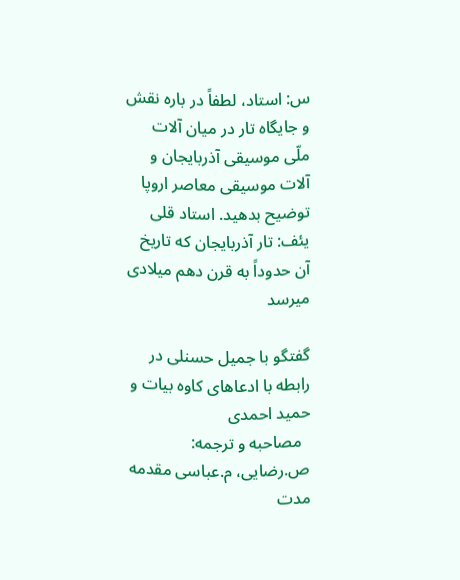س: استاد، لطفاً در باره نقش و جایگاه تار در میان آلات ملّی موسیقی آذربایجان و آلات موسیقی معاصر اروپا توضیح بدهید. استاد قلی یئف: تار آذربایجان که تاریخ آن حدوداً به قرن دهم میلادی میرسد

گفتگو با جمیل حسنلی در رابطه با ادعاهای کاوه بیات و حمید احمدی
  مصاحبه و ترجمه: ص.رضایی، م.عباسی مقدمه                  مدت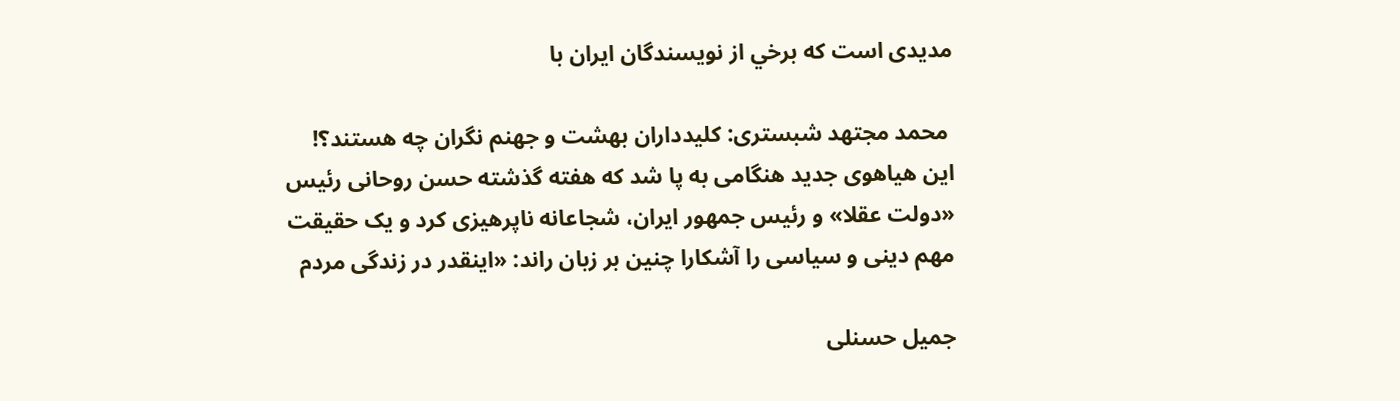مديدی است كه برخي از نويسندگان ايران با

 محمد مجتهد شبستری: کلیدداران بهشت و جهنم نگران چه هستند؟!
این هیاهوی جدید هنگامی به پا شد که هفته گذشته حسن روحانی رئیس «دولت عقلا» و رئیس جمهور ایران، شجاعانه ناپرهیزی کرد و یک حقیقت مهم دینی و سیاسی را آشکارا چنین بر زبان راند: «اینقدر در زندگی مردم

جمیل حسنلی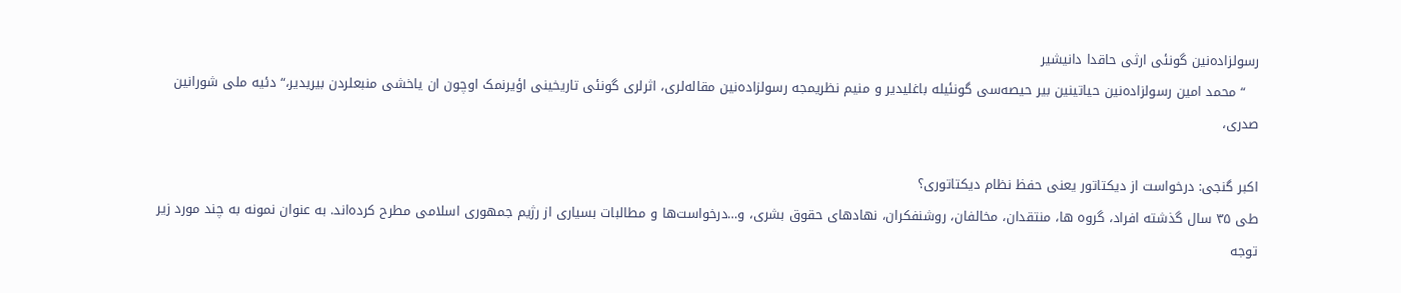رسولزادەنین گونئی ارثی حاقدا دانیشیر
   “محمد امین رسولزادەنین حیاتینین بیر حیصەسی گونئیله باغلیدیر و منیم نظریمجه رسولزادەنین مقالەلری، اثرلری گونئی تاریخینی اؤیرنمک اوچون ان یاخشی منبعلردن بیریدیر،“ دئیه ملی شورانین صدری،

اکبر گنجی: درخواست از دیکتاتور یعنی حفظ نظام دیکتاتوری؟
طی ۳۵ سال گذشته افراد، گروه ها، منتقدان، مخالفان، روشنفکران، نهادهای حقوق بشری، و…درخواست‌ها و مطالبات بسیاری از رژیم جمهوری اسلامی مطرح کرده‌اند. به عنوان نمونه به چند مورد زیر توجه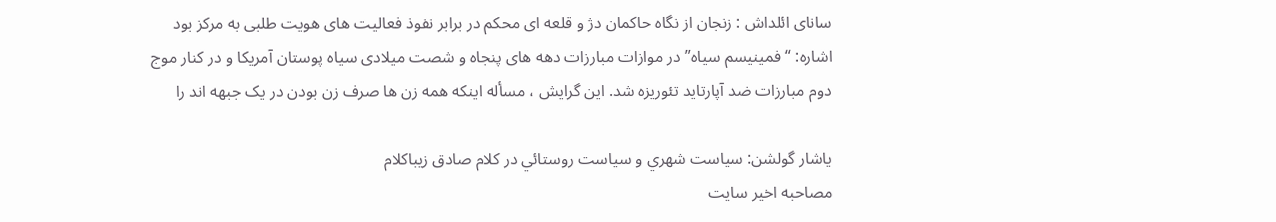سانای ائلداش : زنجان از نگاه حاکمان دژ و قلعه ای محکم در برابر نفوذ فعالیت های هویت طلبی به مرکز بود
اشاره: “فمینیسم سیاه” در موازات مبارزات دهه های پنجاه و شصت میلادی سیاه پوستان آمریکا و در کنار موج دوم مبارزات ضد آپارتاید تئوریزه شد. این گرایش ، مسأله اینکه همه زن ها صرف زن بودن در یک جبهه اند را

یاشار گولشن: سياست شهري و سیاست روستائي در کلام صادق زیباکلام
مصاحبه اخير سايت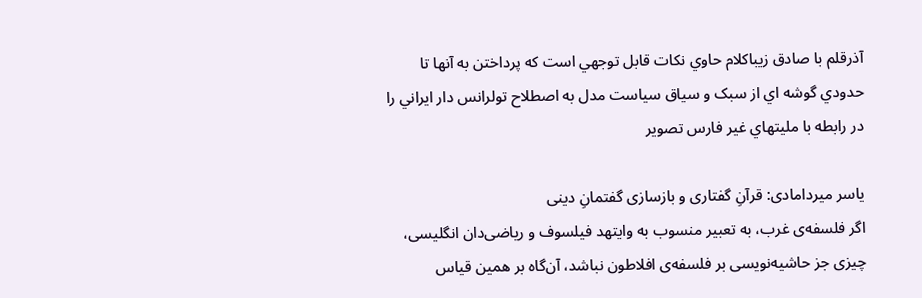آذرقلم با صادق زیباکلام حاوي نکات قابل توجهي است که پرداختن به آنها تا حدودي گوشه اي از سبک و سياق سياست مدل به اصطلاح تولرانس دار ايراني را در رابطه با مليتهاي غير فارس تصوير

یاسر میردامادی: قرآنِ گفتاری و بازسازی گفتمانِ دینی
اگر فلسفه‌‌ی غرب، به تعبیر منسوب به وایتهد فیلسوف و ریاضی‌دان انگلیسی، چیزی جز حاشیه‌نویسی بر فلسفه‌ی افلاطون نباشد، آن‌گاه بر همین قیاس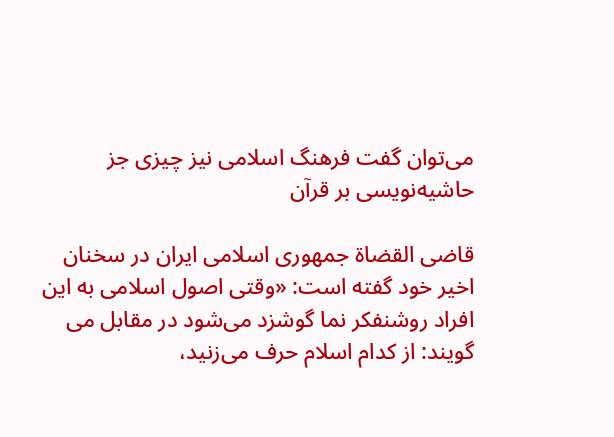می‌توان گفت فرهنگ اسلامی نیز چیزی جز حاشیه‌نویسی بر قرآن

قاضی القضاة جمهوری اسلامی ایران در سخنان اخیر خود گفته است: «وقتی اصول اسلامی به این افراد روشنفکر نما گوشزد می‌شود در مقابل می گویند: از کدام اسلام حرف می‌زنید،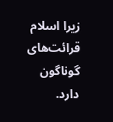زیرا اسلام قرائت‌های گوناگون دارد.